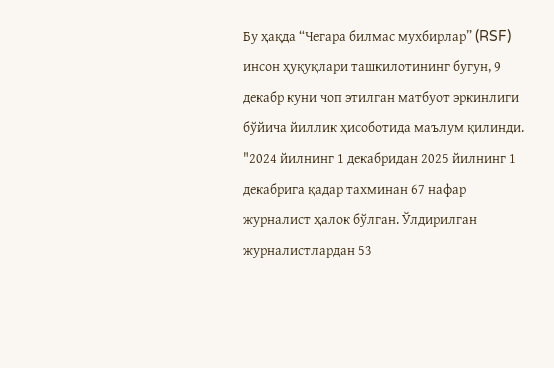Бу ҳақда “Чегара билмас мухбирлар” (RSF) инсон ҳуқуқлари ташкилотининг бугун, 9 декабр куни чоп этилган матбуот эркинлиги бўйича йиллик ҳисоботида маълум қилинди.
"2024 йилнинг 1 декабридан 2025 йилнинг 1 декабрига қадар тахминан 67 нафар журналист ҳалок бўлган. Ўлдирилган журналистлардан 53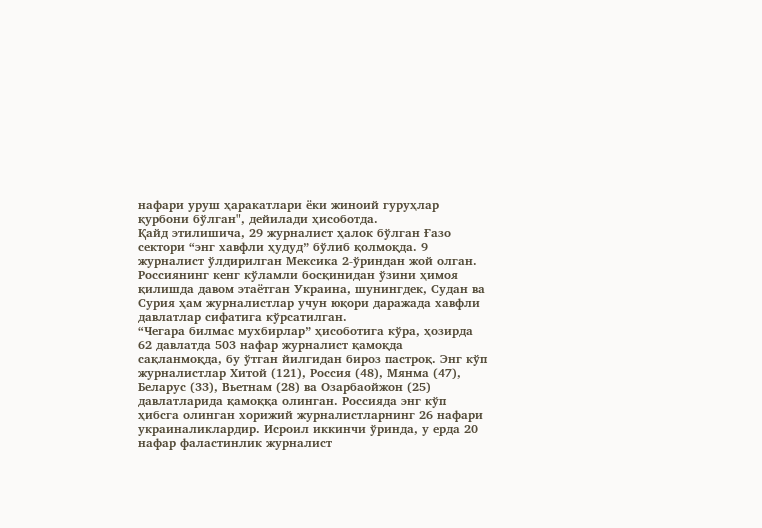нафари уруш ҳаракатлари ёки жиноий гуруҳлар қурбони бўлган", дейилади ҳисоботда.
Қайд этилишича, 29 журналист ҳалок бўлган Ғазо сектори “энг хавфли ҳудуд” бўлиб қолмоқда. 9 журналист ўлдирилган Мексика 2-ўриндан жой олган. Россиянинг кенг кўламли босқинидан ўзини ҳимоя қилишда давом этаётган Украина, шунингдек, Судан ва Сурия ҳам журналистлар учун юқори даражада хавфли давлатлар сифатига кўрсатилган.
“Чегара билмас мухбирлар” ҳисоботига кўра, ҳозирда 62 давлатда 503 нафар журналист қамоқда сақланмоқда, бу ўтган йилгидан бироз пастроқ. Энг кўп журналистлар Хитой (121), Россия (48), Мянма (47), Беларус (33), Вьетнам (28) ва Озарбаойжон (25) давлатларида қамоққа олинган. Россияда энг кўп ҳибсга олинган хорижий журналистларнинг 26 нафари украиналиклардир. Исроил иккинчи ўринда, у ерда 20 нафар фаластинлик журналист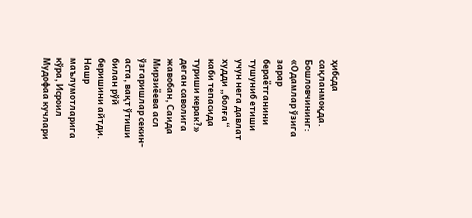ҳибсда сақланмоқда.
Бошловчининг: «Одамлар ўзига зарар бераётганини тушуниб етиши учун нега давлат худди „болға“ каби тепасида туриши керак?» деган саволига жавобан, Саида Мирзиёева асл ўзгаришлар секин-аста, вақт ўтиши билан рўй беришини айтди.
Нашр маълумотларига кўра, Исроил Мудофаа кучлари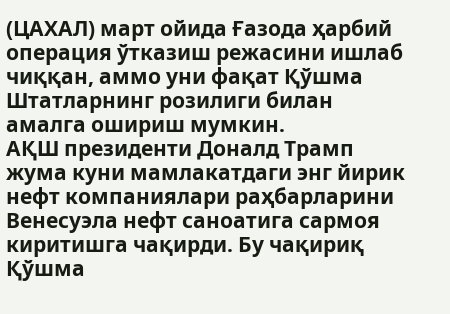(ЦАХАЛ) март ойида Ғазода ҳарбий операция ўтказиш режасини ишлаб чиққан, аммо уни фақат Қўшма Штатларнинг розилиги билан амалга ошириш мумкин.
АҚШ президенти Доналд Трамп жума куни мамлакатдаги энг йирик нефт компаниялари раҳбарларини Венесуэла нефт саноатига сармоя киритишга чақирди. Бу чақириқ Қўшма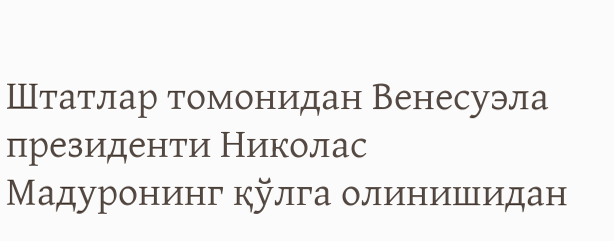Штатлар томонидан Венесуэла президенти Николас Мадуронинг қўлга олинишидан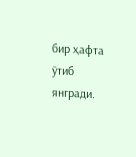бир ҳафта ўтиб янгради.